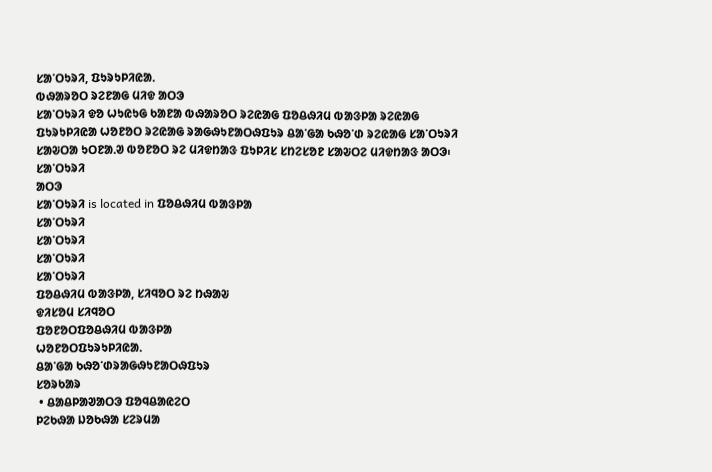ᱥᱟᱸᱛᱩᱨᱤ, ᱯᱩᱨᱩᱞᱤᱭᱟᱹ
ᱵᱷᱟᱨᱚᱛ ᱨᱮᱱᱟᱜ ᱢᱤᱫ ᱟᱛᱳ
ᱥᱟᱸᱛᱩᱨᱤ ᱫᱚ ᱦᱩᱭᱩᱜ ᱠᱟᱱᱟ ᱵᱷᱟᱨᱚᱛ ᱨᱮᱭᱟᱜ ᱯᱚᱪᱷᱤᱢ ᱵᱟᱝᱞᱟ ᱨᱮᱭᱟᱜ ᱯᱩᱨᱩᱞᱤᱭᱟ ᱦᱚᱱᱚᱛ ᱨᱮᱭᱟᱜ ᱨᱟᱜᱷᱩᱱᱟᱛᱷᱯᱩᱨ ᱪᱟᱸᱜᱟ ᱠᱷᱚᱸᱰ ᱨᱮᱭᱟᱜ ᱥᱟᱸᱛᱩᱨᱤ ᱥᱟᱶᱛᱟ ᱩᱛᱱᱟᱹᱣ ᱵᱚᱱᱚᱛ ᱨᱮ ᱢᱤᱫᱴᱟᱝ ᱯᱩᱞᱤᱥ ᱥᱴᱮᱥᱚᱱ ᱥᱟᱶᱛᱮ ᱢᱤᱫᱴᱟᱝ ᱟᱛᱳ᱾
ᱥᱟᱸᱛᱩᱨᱤ
ᱟᱛᱳ
ᱥᱟᱸᱛᱩᱨᱤ is located in ᱯᱚᱪᱷᱤᱢ ᱵᱟᱝᱞᱟ
ᱥᱟᱸᱛᱩᱨᱤ
ᱥᱟᱸᱛᱩᱨᱤ
ᱥᱟᱸᱛᱩᱨᱤ
ᱥᱟᱸᱛᱩᱨᱤ
ᱯᱚᱪᱷᱤᱢ ᱵᱟᱝᱞᱟ, ᱥᱤᱧᱚᱛ ᱨᱮ ᱴᱷᱟᱶ
ᱫᱤᱥᱚᱢ ᱥᱤᱧᱚᱛ
ᱯᱚᱱᱚᱛᱯᱚᱪᱷᱤᱢ ᱵᱟᱝᱞᱟ
ᱦᱚᱱᱚᱛᱯᱩᱨᱩᱞᱤᱭᱟᱹ
ᱪᱟᱸᱜᱟ ᱠᱷᱚᱸᱰᱨᱟᱜᱷᱩᱱᱟᱛᱷᱯᱩᱨ
ᱥᱚᱨᱠᱟᱨ
 • ᱪᱟᱪᱞᱟᱣᱟᱛᱳ ᱯᱚᱧᱪᱟᱭᱮᱛ
ᱞᱮᱠᱷᱟ ᱡᱚᱠᱷᱟ ᱥᱮᱨᱢᱟ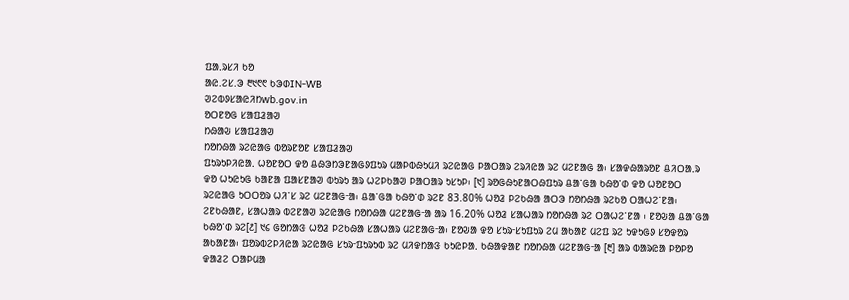ᱯᱟᱹᱨᱥᱤ ᱠᱚ
ᱟᱭ.ᱮᱥ.ᱳ ᱓᱑᱖᱖ ᱠᱳᱰIN-WB
ᱣᱮᱵᱽᱥᱟᱭᱤᱴwb.gov.in
ᱚᱛᱱᱚᱜ ᱥᱟᱯᱲᱟᱣ
ᱴᱷᱟᱶ ᱥᱟᱯᱲᱟᱣ
ᱴᱚᱴᱷᱟ ᱨᱮᱭᱟᱜ ᱵᱚᱨᱱᱚᱱ ᱥᱟᱯᱲᱟᱣ
ᱯᱩᱨᱩᱞᱤᱭᱟᱹ ᱦᱚᱱᱚᱛ ᱫᱚ ᱪᱷᱳᱴᱳᱱᱟᱜᱽᱯᱩᱨ ᱢᱟᱞᱵᱷᱩᱢᱤ ᱨᱮᱭᱟᱜ ᱞᱟᱛᱟᱨ ᱮᱨᱤᱭᱟ ᱨᱮ ᱢᱮᱱᱟᱜ ᱟ᱾ ᱥᱟᱫᱷᱟᱨᱚᱱ ᱪᱤᱛᱟᱹᱨ ᱫᱚ ᱦᱩᱭᱩᱜ ᱠᱟᱱᱟ ᱯᱟᱥᱱᱟᱣ ᱵᱩᱨᱩ ᱟᱨ ᱦᱮᱞᱠᱟᱣ ᱞᱟᱛᱟᱨ ᱩᱥᱩᱞ᱾ [᱑] ᱨᱚᱜᱷᱩᱱᱟᱛᱷᱯᱩᱨ ᱪᱟᱸᱜᱟ ᱠᱷᱚᱸᱰ ᱫᱚ ᱦᱚᱱᱚᱛ ᱨᱮᱭᱟᱜ ᱩᱛᱛᱚᱨ ᱦᱤᱸᱥ ᱨᱮ ᱢᱮᱱᱟᱜᱼᱟ᱾ ᱪᱟᱸᱜᱟ ᱠᱷᱚᱸᱰ ᱨᱮᱱ 83.80% ᱦᱚᱲ ᱞᱮᱠᱷᱟ ᱟᱛᱳ ᱴᱚᱴᱷᱟ ᱨᱮᱠᱚ ᱛᱟᱦᱮᱸᱱᱟ᱾ ᱮᱱᱠᱷᱟᱱ, ᱥᱟᱦᱟᱨ ᱵᱮᱱᱟᱣ ᱨᱮᱭᱟᱜ ᱴᱚᱴᱷᱟ ᱢᱮᱱᱟᱜᱼᱟ ᱟᱨ 16.20% ᱦᱚᱲ ᱥᱟᱦᱟᱨ ᱴᱚᱴᱷᱟ ᱨᱮ ᱛᱟᱦᱮᱸᱱᱟ ᱾ ᱱᱚᱶᱟ ᱪᱟᱸᱜᱟ ᱠᱷᱚᱸᱰ ᱨᱮ[᱒] ᱑᱔ ᱜᱚᱴᱟᱝ ᱦᱚᱲ ᱞᱮᱠᱷᱟ ᱥᱟᱦᱟᱨ ᱢᱮᱱᱟᱜᱼᱟ᱾ ᱱᱚᱶᱟ ᱫᱚ ᱥᱩᱨᱼᱥᱩᱯᱩᱨ ᱮᱢ ᱟᱠᱟᱱ ᱢᱮᱯ ᱨᱮ ᱩᱫᱩᱜᱽ ᱥᱚᱫᱚᱨ ᱟᱠᱟᱱᱟ᱾ ᱯᱚᱨᱵᱮᱞᱤᱭᱟ ᱨᱮᱭᱟᱜ ᱥᱩᱨᱼᱯᱩᱨᱩᱵ ᱨᱮ ᱢᱤᱫᱴᱟᱝ ᱠᱩᱭᱞᱟᱹ ᱠᱷᱟᱫᱟᱱ ᱴᱚᱴᱷᱟ ᱢᱮᱱᱟᱜᱼᱟ [᱓] ᱟᱨ ᱵᱟᱨᱭᱟ ᱞᱚᱞᱚ ᱫᱟᱲᱮ ᱛᱟᱞᱢᱟ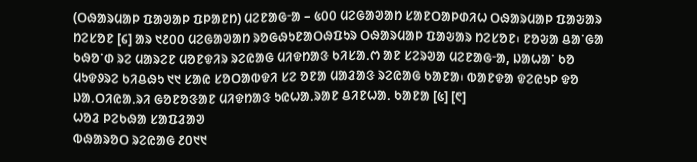(ᱛᱷᱟᱨᱢᱟᱞ ᱯᱟᱣᱟᱞ ᱯᱞᱟᱱᱴ) ᱢᱮᱱᱟᱜᱼᱟ – ᱕᱐᱐ ᱢᱮᱜᱟᱣᱟᱴ ᱥᱟᱱᱛᱟᱞᱰᱤᱦ ᱛᱷᱟᱨᱢᱟᱞ ᱯᱟᱶᱟᱨ ᱴᱮᱥᱚᱱ [᱔] ᱟᱨ ᱑᱒᱐᱐ ᱢᱮᱜᱟᱣᱟᱴ ᱨᱚᱜᱷᱩᱱᱟᱛᱷᱯᱩᱨ ᱛᱷᱟᱨᱢᱟᱞ ᱯᱟᱶᱟᱨ ᱴᱮᱥᱚᱱ᱾ ᱱᱚᱶᱟ ᱪᱟᱸᱜᱟ ᱠᱷᱚᱸᱰ ᱨᱮ ᱢᱟᱨᱮᱱ ᱢᱚᱱᱫᱤᱨ ᱨᱮᱭᱟᱜ ᱢᱤᱫᱴᱟᱝ ᱠᱤᱥᱟᱹᱬ ᱟᱱ ᱥᱮᱨᱣᱟ ᱢᱮᱱᱟᱜᱼᱟ, ᱡᱟᱦᱟᱸ ᱠᱚ ᱢᱩᱫᱽᱨᱮ ᱠᱤᱪᱷᱩ ᱑᱑ ᱥᱟᱭ ᱥᱚᱛᱟᱵᱫᱤ ᱥᱮ ᱚᱱᱟ ᱢᱟᱲᱟᱝ ᱨᱮᱭᱟᱜ ᱠᱟᱱᱟ᱾ ᱵᱟᱱᱫᱟ ᱫᱮᱭᱩᱞ ᱫᱚ ᱡᱟᱹᱛᱤᱭᱟᱹᱨᱤ ᱜᱚᱱᱚᱝᱟᱱ ᱢᱤᱫᱴᱟᱝ ᱩᱭᱦᱟᱹᱨᱟᱱ ᱪᱤᱱᱦᱟᱹ ᱠᱟᱱᱟ [᱕] [᱖]
ᱦᱚᱲ ᱞᱮᱠᱷᱟ ᱥᱟᱯᱲᱟᱣ
ᱵᱷᱟᱨᱚᱛ ᱨᱮᱭᱟᱜ ᱒᱐᱑᱑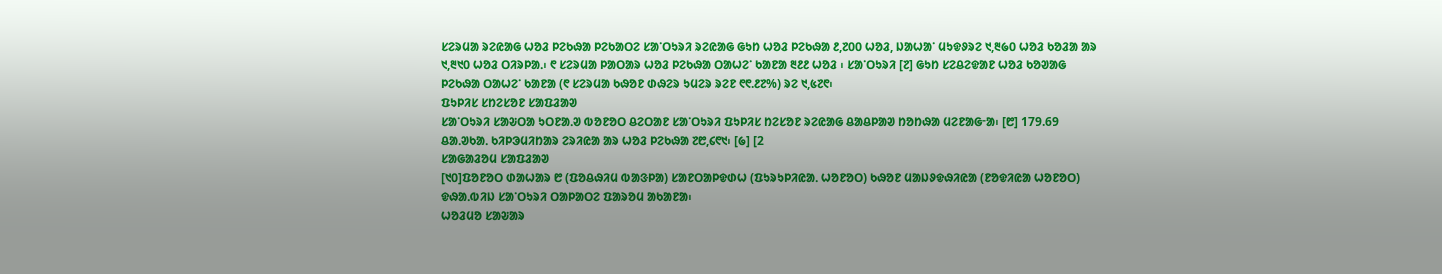ᱥᱮᱨᱢᱟ ᱨᱮᱭᱟᱜ ᱦᱚᱲ ᱞᱮᱠᱷᱟ ᱞᱮᱠᱟᱛᱮ ᱥᱟᱸᱛᱩᱨᱤ ᱨᱮᱭᱟᱜ ᱜᱩᱴ ᱦᱚᱲ ᱞᱮᱠᱷᱟ ᱒,᱗᱐᱐ ᱦᱚᱲ, ᱡᱟᱦᱟᱸ ᱢᱩᱫᱽᱨᱮ ᱑,᱓᱙᱐ ᱦᱚᱲ ᱠᱚᱲᱟ ᱟᱨ ᱑,᱓᱑᱐ ᱦᱚᱲ ᱛᱤᱨᱞᱟᱹ᱾ ᱖ ᱥᱮᱨᱢᱟ ᱞᱟᱛᱟᱨ ᱦᱚᱲ ᱞᱮᱠᱷᱟ ᱛᱟᱦᱮᱸ ᱠᱟᱱᱟ ᱓᱒᱒ ᱦᱚᱲ ᱾ ᱥᱟᱸᱛᱩᱨᱤ [᱗] ᱜᱩᱴ ᱥᱮᱪᱮᱫᱟᱱ ᱦᱚᱲ ᱠᱚᱣᱟᱜ ᱞᱮᱠᱷᱟ ᱛᱟᱦᱮᱸ ᱠᱟᱱᱟ (᱖ ᱥᱮᱨᱢᱟ ᱠᱷᱚᱱ ᱰᱷᱮᱨ ᱩᱢᱮᱨ ᱨᱮᱱ ᱖᱖.᱒᱗%) ᱨᱮ ᱑,᱕᱗᱖᱾
ᱯᱩᱞᱤᱥ ᱥᱴᱮᱥᱚᱱ ᱥᱟᱯᱲᱟᱣ
ᱥᱟᱸᱛᱩᱨᱤ ᱥᱟᱶᱛᱟ ᱩᱛᱱᱟᱹᱣ ᱵᱚᱱᱚᱛ ᱪᱮᱛᱟᱱ ᱥᱟᱸᱛᱩᱨᱤ ᱯᱩᱞᱤᱥ ᱴᱮᱥᱚᱱ ᱨᱮᱭᱟᱜ ᱪᱟᱪᱞᱟᱣ ᱴᱚᱴᱷᱟ ᱢᱮᱱᱟᱜᱼᱟ᱾ [᱘] 179.69 ᱪᱟᱹᱣᱠᱟᱹ ᱠᱤᱞᱳᱢᱤᱴᱟᱨ ᱮᱨᱤᱭᱟ ᱟᱨ ᱦᱚᱲ ᱞᱮᱠᱷᱟ ᱗᱘,᱔᱖᱑᱾ [᱙] [2
ᱥᱟᱜᱟᱲᱚᱢ ᱥᱟᱯᱲᱟᱣ
[᱑᱐]ᱯᱚᱱᱚᱛ ᱰᱟᱦᱟᱨ ᱘ (ᱯᱚᱪᱷᱤᱢ ᱵᱟᱝᱞᱟ) ᱥᱟᱱᱛᱟᱞᱫᱰᱦ (ᱯᱩᱨᱩᱞᱤᱭᱟᱹ ᱦᱚᱱᱚᱛ) ᱠᱷᱚᱱ ᱢᱟᱡᱽᱫᱷᱤᱭᱟ (ᱱᱚᱫᱤᱭᱟ ᱦᱚᱱᱚᱛ) ᱫᱷᱟᱹᱵᱤᱡ ᱥᱟᱸᱛᱩᱨᱤ ᱛᱟᱞᱟᱛᱮ ᱯᱟᱨᱚᱢ ᱟᱠᱟᱱᱟ᱾
ᱦᱚᱲᱢᱚ ᱥᱟᱶᱟᱨ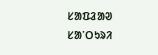ᱥᱟᱯᱲᱟᱣ
ᱥᱟᱸᱛᱩᱨᱤ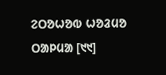ᱮᱛᱚᱦᱚᱵ ᱦᱚᱲᱢᱚ ᱛᱟᱞᱢᱟ [᱑᱑]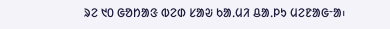ᱨᱮ ᱑᱐ ᱜᱚᱴᱟᱝ ᱵᱮᱰ ᱥᱟᱶ ᱠᱟᱹᱢᱤ ᱪᱟᱹᱞᱩ ᱢᱮᱱᱟᱜᱼᱟ᱾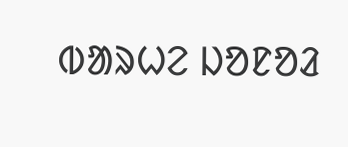ᱵᱟᱨᱦᱮ ᱡᱚᱱᱚᱲ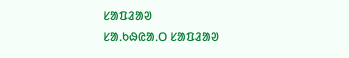ᱥᱟᱯᱲᱟᱣ
ᱥᱟᱹᱠᱷᱭᱟᱹᱛ ᱥᱟᱯᱲᱟᱣ